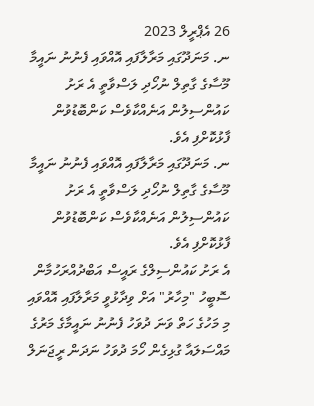26 އެޕްރީލް 2023
ނ. މަނަދޫގައި މަރާލާފައި އޮއްވައި ފެނުނު ނައީމާ މޫސާގެ ގާތިލް ނުހޯދި ލަސްވާތީ އެ ރަށު ކައުންސިލުން އަނެއްކާވެސް ކަންބޮޑުވުން ފާޅުކޮށްފި އެވެ.
ނ. މަނަދޫގައި މަރާލާފައި އޮއްވައި ފެނުނު ނައީމާ މޫސާގެ ގާތިލް ނުހޯދި ލަސްވާތީ އެ ރަށު ކައުންސިލުން އަނެއްކާވެސް ކަންބޮޑުވުން ފާޅުކޮށްފި އެވެ.
އެ ރަށު ކައުންސިލްގެ ރައީސް އަބްދުއްރަހުމާން ސޮބީހު "މިހާރު" އަށް ވިދާޅުވީ މަރާލާފައި އޮއްވައި މި މަހުގެ ހަތް ވަނަ ދުވަހު ފެނުނު ނައީމާގެ މަރުގެ މައްސަލައާ ގުޅިގެން ހޯމަ ދުވަހު ނަދަން ރީޖަނަލް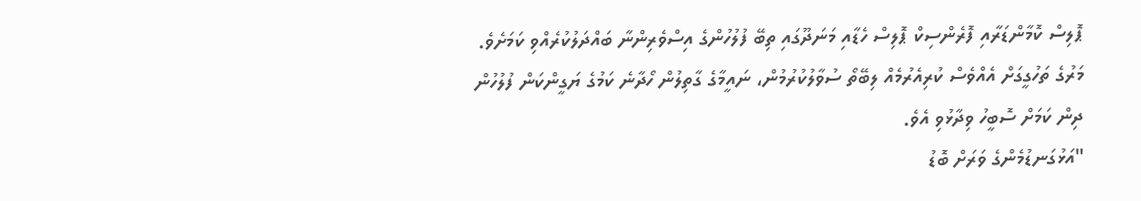ޕޮލިސް ކޮމާންޑަރާއި ފޮރެންސިކް ޕޮލިސް ހެޑާއި މަނަދޫގައި ތިބޭ ފުލުހުންގެ އިސްވެރިންނާ ބައްދަލުކުރެއްވި ކަމަށެވެ.
މަރުގެ ތަހުގީގަށް އެއްވެސް ކުރިއެރުމެއް ލިބޭތޯ ސުވާލުކުރުމުން، ނައީމާގެ ގާތިލުން ހޯދާނެ ކަމުގެ ޔަގީންކަން ފުލުހުން ދިން ކަމަށް ސޮބީހު ވިދާޅުވި އެވެ.
"އަޅުގަނޑުމެންގެ ވަރަށް ބޮޑު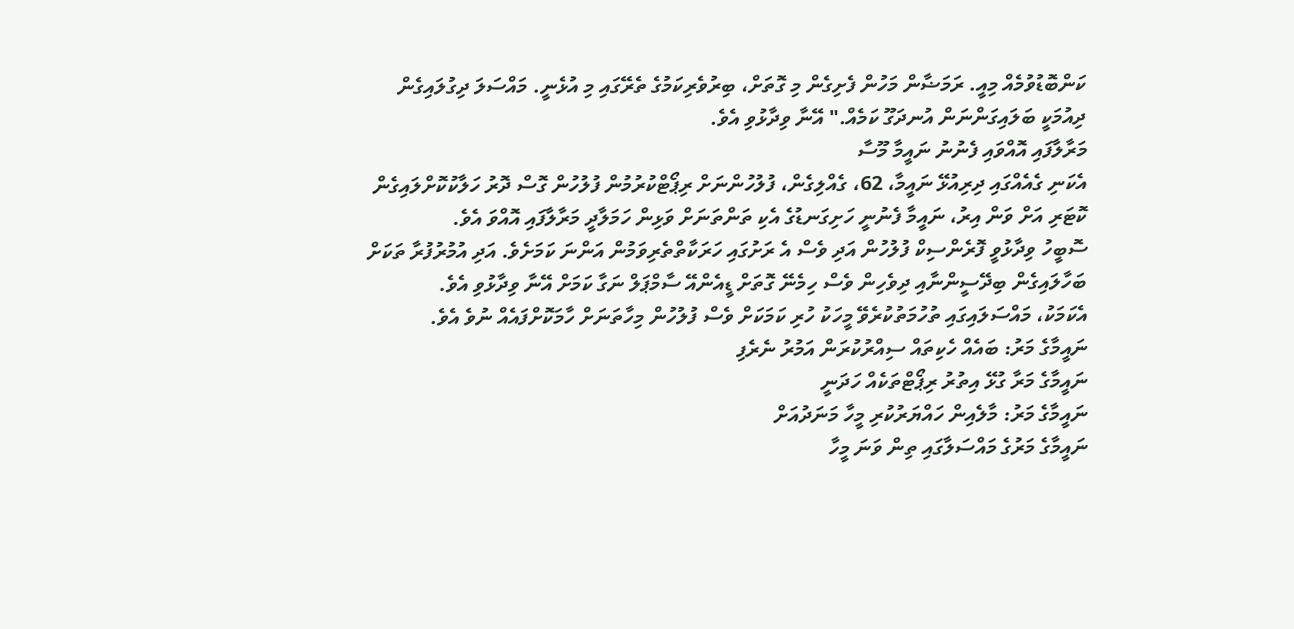ކަންބޮޑުވުމެއް މިއީ. ރަމަޟާން މަހުން ފެށިގެން މި ގޮތަށް، ބިރުވެރިކަމުގެ ތެރޭގައި މި އުޅެނީ. މައްސަލަ ދިގުލައިގެން ދިއުމަކީ ބަލައިގަންނަން އުނދަގޫ ކަމެއް." އޭނާ ވިދާޅުވި އެވެ.
މަރާލާފައި އޮއްވައި ފެނުނު ނައީމާ މޫސާ
އެކަނި ގެއެއްގައި ދިރިއުޅޭ ނައީމާ، 62، ގެއްލިގެން، ފުލުހުންނަށް ރިޕޯޓްކުރުމުން ފުލުހުން ގޮސް ދޮރު ހަލާކުކޮށްލައިގެން ކޮޓަރި އަށް ވަން އިރު، ނައީމާ ފެނުނީ ހަށިގަނޑުގެ އެކި ތަންތަނަށް ވަޅިން ހަމަލާދީ މަރާލާފައި އޮއްވަ އެވެ.
ސޮބީހު ވިދާޅުވީ ފޮރެންސިކް ފުލުހުން އަދި ވެސް އެ ރަށުގައި ހަރަކާތްތެރިވަމުން އަންނަ ކަމަށެވެ. އަދި އުމުރުފުރާ ތަކަށް ބަހާލައިގެން ބިދޭސީންނާއި ދިވެހިން ވެސް ހިމެނޭ ގޮތަށް ޑީއެންއޭ ސާމްޕަލް ނަގާ ކަމަށް އޭނާ ވިދާޅުވި އެވެ.
އެކަމަކު، މައްސަލައިގައި ތުހުމަތުކުރެވޭ މީހަކު ހުރި ކަމަކަށް ވެސް ފުލުހުން މިހާތަނަށް ހާމަކޮށްފައެއް ނުވެ އެވެ.
ނައީމާގެ މަރު: ބައެއް ހެކިތައް ސިއްރުކުރަން އަމުރު ނެރެފި
ނައީމާގެ މަރާ ގުޅޭ އިތުރު ރިޕޯޓްތަކެއް ހަދަނީ
ނައީމާގެ މަރު: މާލެއިން ހައްޔަރުކުރި މީހާ މަނަދުއަށް
ނައީމާގެ މަރުގެ މައްސަލާގައި ތިން ވަނަ މީހާ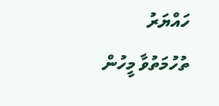ހައްޔަރު
ތުހުމަތުވާ މީހުން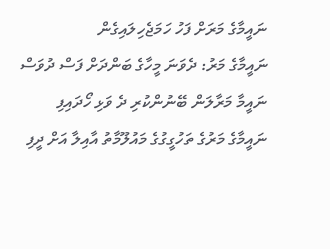ނައީމާގެ މަރަށް ފަހު ހަމަޖެހިލައިގެން
ނައީމާގެ މަރު: ދެވަނަ މީހާގެ ބަންދަށް ފަސް ދުވަސް
ނައީމާ މަރާލަން ބޭނުންކުރި ދެ ވަޅި ހޯދައިފި
ނައީމާގެ މަރުގެ ތަހުގީގުގެ މައުލޫމާތު އާއިލާ އަށް ދީފި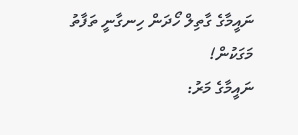ނައީމާގެ ގާތިލް ހޯދަން ހިނގާނީ ތަފާތު މަގަކުން!
ނައީމާގެ މަރު: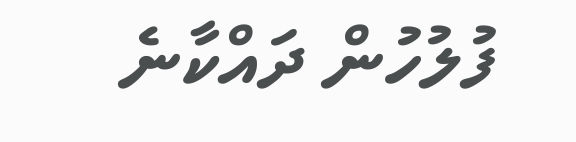ފުލުހުން ދައްކާނެ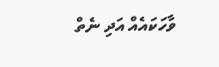ވާހަކައެއް އަދި ނެތް